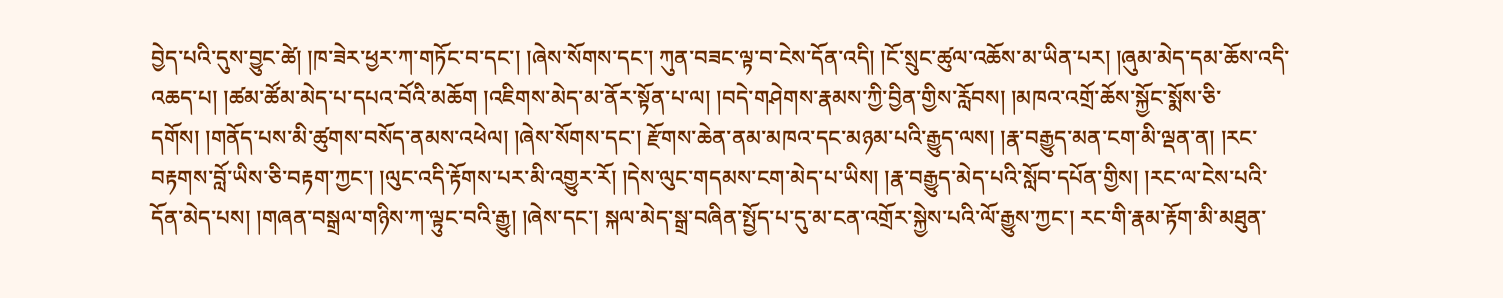བྱེད་པའི་དུས་བྱུང་ཚེ། །ཁ་ཟེར་ཕྱར་ཀ་གཏོང་བ་དང་། །ཞེས་སོགས་དང་། ཀུན་བཟང་ལྟ་བ་ངེས་དོན་འདི། །ངོ་སྲུང་ཚུལ་འཆོས་མ་ཡིན་པར། །ཞུམ་མེད་དམ་ཆོས་འདི་འཆད་པ། །ཚམ་ཚོམ་མེད་པ་དཔའ་བོའི་མཆོག །འཇིགས་མེད་མ་ནོར་སྟོན་པ་ལ། །བདེ་གཤེགས་རྣམས་ཀྱི་བྱིན་གྱིས་རློབས། །མཁའ་འགྲོ་ཆོས་སྐྱོང་སྨོས་ཅི་དགོས། །གནོད་པས་མི་ཚུགས་བསོད་ནམས་འཕེལ། །ཞེས་སོགས་དང་། རྫོགས་ཆེན་ནམ་མཁའ་དང་མཉམ་པའི་རྒྱུད་ལས། །རྣ་བརྒྱུད་མན་ངག་མི་ལྡན་ན། །རང་བརྟགས་བློ་ཡིས་ཅི་བརྟག་ཀྱང་། །ལུང་འདི་རྟོགས་པར་མི་འགྱུར་རོ། །དེས་ལུང་གདམས་ངག་མེད་པ་ཡིས། །རྣ་བརྒྱུད་མེད་པའི་སློབ་དཔོན་གྱིས། །རང་ལ་ངེས་པའི་དོན་མེད་པས། །གཞན་བསྒྲལ་གཉིས་ཀ་ལྟུང་བའི་རྒྱུ། །ཞེས་དང་། སྐལ་མེད་སྒྲ་བཞིན་སྤྱོད་པ་དུ་མ་ངན་འགྲོར་སྐྱེས་པའི་ལོ་རྒྱུས་ཀྱང་། རང་གི་རྣམ་རྟོག་མི་མཐུན་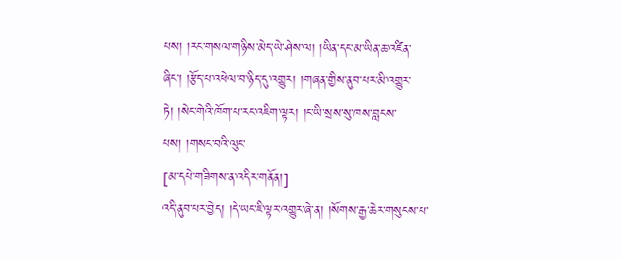པས། །རང་གསལ་གཉིས་མེད་ཡེ་ཤེས་ལ། །ཡིན་དང་མ་ཡིན་ཆ་འཛིན་ཞིང་། །རྩོད་པ་འཕེལ་བ་ཉིད་དུ་འགྱུར། །གཞན་གྱིས་ནུབ་པར་མི་འགྱུར་ཏེ། །སེང་གེའི་ཁོག་པ་རང་འཇིག་ལྟར། །ང་ཡི་སྲས་སུ་ཁས་བླངས་པས། །གསང་བའི་ལུང་
[མ་དཔེ་གཟིགས་ན་འདིར་གནོན།]
འདི་ནུབ་པར་བྱེད། །དེ་ཡང་ཇི་ལྟར་འགྱུར་ཞེ་ན། །སོགས་རྒྱ་ཆེར་གསུངས་པ་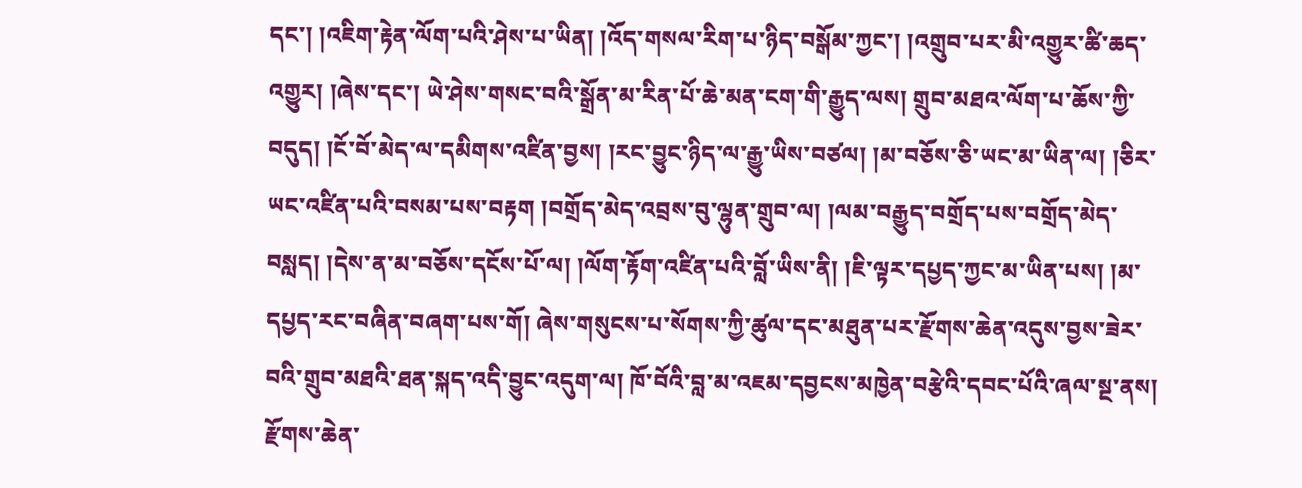དང་། །འཇིག་རྟེན་ལོག་པའི་ཤེས་པ་ཡིན། །འོད་གསལ་རིག་པ་ཉིད་བསྒོམ་ཀྱང་། །འགྲུབ་པར་མི་འགྱུར་ཚི་ཆད་འགྱུར། །ཞེས་དང་། ཡེ་ཤེས་གསང་བའི་སྒྲོན་མ་རིན་པོ་ཆེ་མན་ངག་གི་རྒྱུད་ལས། གྲུབ་མཐའ་ལོག་པ་ཆོས་ཀྱི་བདུད། །ངོ་བོ་མེད་ལ་དམིགས་འཛིན་བྱས། །རང་བྱུང་ཉིད་ལ་རྒྱུ་ཡིས་བཙལ། །མ་བཅོས་ཅི་ཡང་མ་ཡིན་ལ། །ཅིར་ཡང་འཛིན་པའི་བསམ་པས་བརྟག །བགྲོད་མེད་འབྲས་བུ་ལྷུན་གྲུབ་ལ། །ལམ་བརྒྱུད་བགྲོད་པས་བགྲོད་མེད་བསླད། །དེས་ན་མ་བཅོས་དངོས་པོ་ལ། །ལོག་རྟོག་འཛིན་པའི་བློ་ཡིས་ནི། །ཇི་ལྟར་དཔྱད་ཀྱང་མ་ཡིན་པས། །མ་དཔྱད་རང་བཞིན་བཞག་པས་གོ། ཞེས་གསུངས་པ་སོགས་ཀྱི་ཚུལ་དང་མཐུན་པར་རྫོགས་ཆེན་འདུས་བྱས་ཟེར་བའི་གྲུབ་མཐའི་ཐན་སྐད་འདི་བྱུང་འདུག་ལ། ཁོ་བོའི་བླ་མ་འཇམ་དབྱངས་མཁྱེན་བརྩེའི་དབང་པོའི་ཞལ་སྔ་ནས། རྫོགས་ཆེན་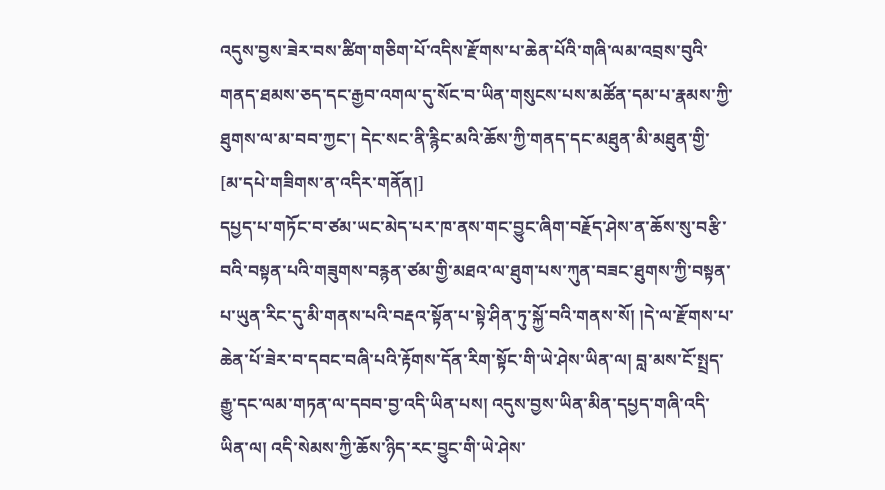འདུས་བྱས་ཟེར་བས་ཚིག་གཅིག་པོ་འདིས་རྫོགས་པ་ཆེན་པོའི་གཞི་ལམ་འབྲས་བུའི་གནད་ཐམས་ཅད་དང་རྒྱབ་འགལ་དུ་སོང་བ་ཡིན་གསུངས་པས་མཚོན་དམ་པ་རྣམས་ཀྱི་ཐུགས་ལ་མ་བབ་ཀྱང་། དེང་སང་ནི་རྙིང་མའི་ཆོས་ཀྱི་གནད་དང་མཐུན་མི་མཐུན་གྱི་
[མ་དཔེ་གཟིགས་ན་འདིར་གནོན།]
དཔྱད་པ་གཏོང་བ་ཙམ་ཡང་མེད་པར་ཁ་ནས་གང་བྱུང་ཞིག་བརྗོད་ཤེས་ན་ཆོས་སུ་བརྩི་བའི་བསྟན་པའི་གཟུགས་བརྙན་ཙམ་གྱི་མཐའ་ལ་ཐུག་པས་ཀུན་བཟང་ཐུགས་ཀྱི་བསྟན་པ་ཡུན་རིང་དུ་མི་གནས་པའི་བརྡའ་སྟོན་པ་སྟེ་ཤིན་ཏུ་སྐྱོ་བའི་གནས་སོ། །དེ་ལ་རྫོགས་པ་ཆེན་པོ་ཟེར་བ་དབང་བཞི་པའི་རྟོགས་དོན་རིག་སྟོང་གི་ཡེ་ཤེས་ཡིན་ལ། བླ་མས་ངོ་སྤྲད་རྒྱུ་དང་ལམ་གཏན་ལ་དབབ་བྱ་འདི་ཡིན་པས། འདུས་བྱས་ཡིན་མིན་དཔྱད་གཞི་འདི་ཡིན་ལ། འདི་སེམས་ཀྱི་ཆོས་ཉིད་རང་བྱུང་གི་ཡེ་ཤེས་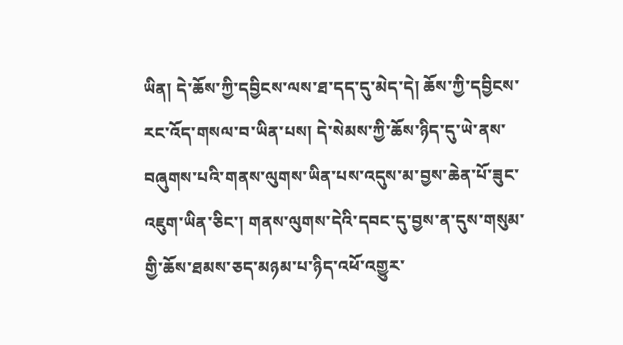ཡིན། དེ་ཆོས་ཀྱི་དབྱིངས་ལས་ཐ་དད་དུ་མེད་དེ། ཆོས་ཀྱི་དབྱིངས་རང་འོད་གསལ་བ་ཡིན་པས། དེ་སེམས་ཀྱི་ཆོས་ཉིད་དུ་ཡེ་ནས་བཞུགས་པའི་གནས་ལུགས་ཡིན་པས་འདུས་མ་བྱས་ཆེན་པོ་ཟུང་འཇུག་ཡིན་ཅིང་། གནས་ལུགས་དེའི་དབང་དུ་བྱས་ན་དུས་གསུམ་གྱི་ཆོས་ཐམས་ཅད་མཉམ་པ་ཉིད་འཕོ་འགྱུར་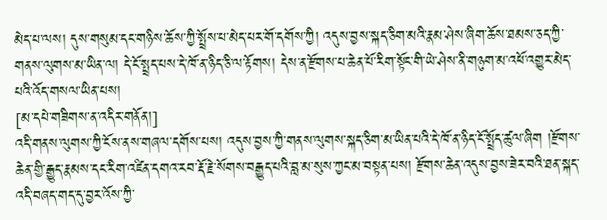མེད་པ་ལས། དུས་གསུམ་དང་གཉིས་ཆོས་ཀྱི་སྤྲོས་པ་མེད་པར་གོ་དགོས་ཀྱི། འདུས་བྱས་སྐད་ཅིག་མའི་རྣམ་ཤེས་ཞིག་ཆོས་ཐམས་ཅད་ཀྱི་གནས་ལུགས་མ་ཡིན་ལ། དེ་ངོ་སྤྲད་པས་དེ་ཁོ་ན་ཉིད་ཅི་ལ་རྟོགས། དེས་ན་རྫོགས་པ་ཆེན་པོ་རིག་སྟོང་གི་ཡེ་ཤེས་ནི་གཉུག་མ་འཕོ་འགྱུར་མེད་པའི་འོད་གསལ་ཡིན་པས།
[མ་དཔེ་གཟིགས་ན་འདིར་གནོན།]
འདི་གནས་ལུགས་ཀྱི་ངོས་ནས་གཞལ་དགོས་པས། འདུས་བྱས་ཀྱི་གནས་ལུགས་སྐད་ཅིག་མ་ཡིན་པའི་དེ་ཁོ་ན་ཉིད་ངོ་སྤྲོད་ཚུལ་ཞིག །རྫོགས་ཆེན་གྱི་རྒྱུད་རྣམས་དང་རིག་འཛིན་དགའ་རབ་རྡོ་རྗེ་སོགས་བརྒྱུད་པའི་བླ་མ་སུས་ཀྱང་མ་བསྟན་པས། རྫོགས་ཆེན་འདུས་བྱས་ཟེར་བའི་ཐན་སྐད་འདི་བཞད་གད་དུ་བྱར་འོས་ཀྱི་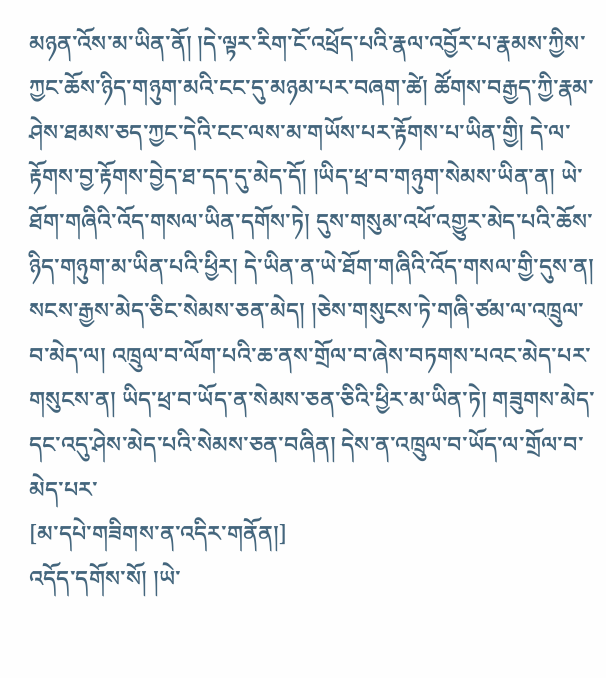མཉན་འོས་མ་ཡིན་ནོ། །དེ་ལྟར་རིག་ངོ་འཕྲོད་པའི་རྣལ་འབྱོར་པ་རྣམས་ཀྱིས་ཀྱང་ཆོས་ཉིད་གཉུག་མའི་ངང་དུ་མཉམ་པར་བཞག་ཚེ། ཚོགས་བརྒྱད་ཀྱི་རྣམ་ཤེས་ཐམས་ཅད་ཀྱང་དེའི་ངང་ལས་མ་གཡོས་པར་རྟོགས་པ་ཡིན་གྱི། དེ་ལ་རྟོགས་བྱ་རྟོགས་བྱེད་ཐ་དད་དུ་མེད་དོ། །ཡིད་ཕྲ་བ་གཉུག་སེམས་ཡིན་ན། ཡེ་ཐོག་གཞིའི་འོད་གསལ་ཡིན་དགོས་ཏེ། དུས་གསུམ་འཕོ་འགྱུར་མེད་པའི་ཆོས་ཉིད་གཉུག་མ་ཡིན་པའི་ཕྱིར། དེ་ཡིན་ན་ཡེ་ཐོག་གཞིའི་འོད་གསལ་གྱི་དུས་ན། སངས་རྒྱས་མེད་ཅིང་སེམས་ཅན་མེད། །ཅེས་གསུངས་ཏེ་གཞི་ཙམ་ལ་འཁྲུལ་བ་མེད་ལ། འཁྲུལ་བ་ལོག་པའི་ཆ་ནས་གྲོལ་བ་ཞེས་བཏགས་པའང་མེད་པར་གསུངས་ན། ཡིད་ཕྲ་བ་ཡོད་ན་སེམས་ཅན་ཅིའི་ཕྱིར་མ་ཡིན་ཏེ། གཟུགས་མེད་དང་འདུ་ཤེས་མེད་པའི་སེམས་ཅན་བཞིན། དེས་ན་འཁྲུལ་བ་ཡོད་ལ་གྲོལ་བ་མེད་པར་
[མ་དཔེ་གཟིགས་ན་འདིར་གནོན།]
འདོད་དགོས་སོ། །ཡེ་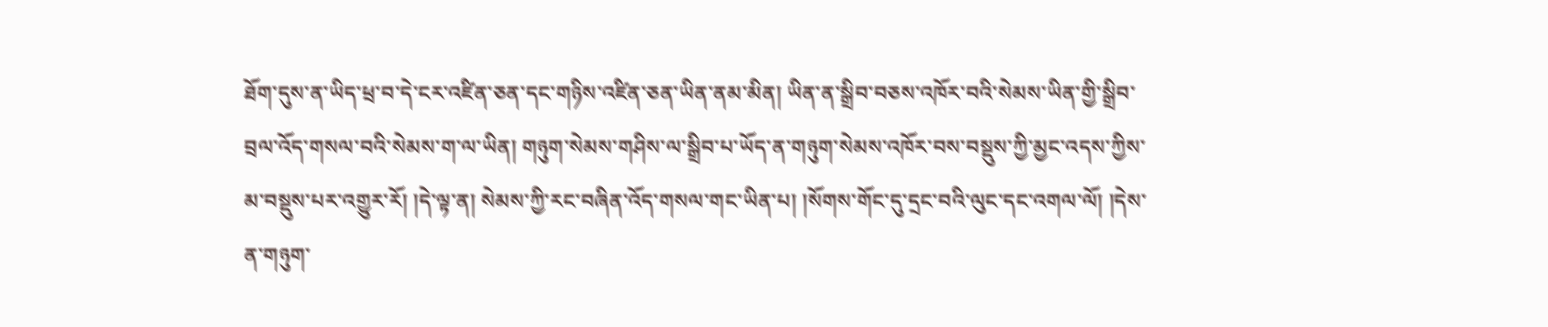ཐོག་དུས་ན་ཡིད་ཕྲ་བ་དེ་ངར་འཛིན་ཅན་དང་གཉིས་འཛིན་ཅན་ཡིན་ནམ་མིན། ཡིན་ན་སྒྲིབ་བཅས་འཁོར་བའི་སེམས་ཡིན་གྱི་སྒྲིབ་བྲལ་འོད་གསལ་བའི་སེམས་ག་ལ་ཡིན། གཉུག་སེམས་གཤིས་ལ་སྒྲིབ་པ་ཡོད་ན་གཉུག་སེམས་འཁོར་བས་བསྡུས་ཀྱི་མྱང་འདས་ཀྱིས་མ་བསྡུས་པར་འགྱུར་རོ། །དེ་ལྟ་ན། སེམས་ཀྱི་རང་བཞིན་འོད་གསལ་གང་ཡིན་པ། །སོགས་གོང་དུ་དྲང་བའི་ལུང་དང་འགལ་ལོ། །དེས་ན་གཉུག་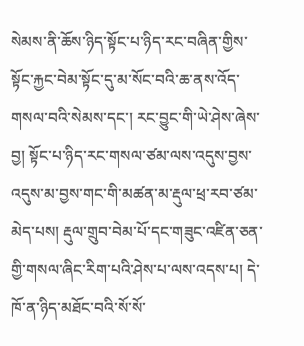སེམས་ནི་ཆོས་ཉིད་སྟོང་པ་ཉིད་རང་བཞིན་གྱིས་སྟོང་རྐྱང་བེམ་སྟོང་དུ་མ་སོང་བའི་ཆ་ནས་འོད་གསལ་བའི་སེམས་དང་། རང་བྱུང་གི་ཡེ་ཤེས་ཞེས་བྱ། སྟོང་པ་ཉིད་རང་གསལ་ཙམ་ལས་འདུས་བྱས་འདུས་མ་བྱས་གང་གི་མཚན་མ་རྡུལ་ཕྲ་རབ་ཙམ་མེད་པས། རྡུལ་གྲུབ་བེམ་པོ་དང་གཟུང་འཛིན་ཅན་གྱི་གསལ་ཞིང་རིག་པའི་ཤེས་པ་ལས་འདས་པ། དེ་ཁོ་ན་ཉིད་མཐོང་བའི་སོ་སོ་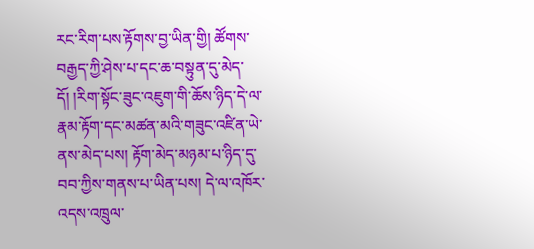རང་རིག་པས་རྟོགས་བྱ་ཡིན་གྱི། ཚོགས་བརྒྱད་ཀྱི་ཤེས་པ་དང་ཆ་བསྟུན་དུ་མེད་དོ། །རིག་སྟོང་ཟུང་འཇུག་གི་ཆོས་ཉིད་དེ་ལ་རྣམ་རྟོག་དང་མཚན་མའི་གཟུང་འཛིན་ཡེ་ནས་མེད་པས། རྟོག་མེད་མཉམ་པ་ཉིད་དུ་བབ་ཀྱིས་གནས་པ་ཡིན་པས། དེ་ལ་འཁོར་འདས་འཁྲུལ་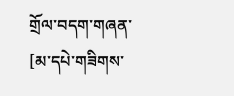གྲོལ་བདག་གཞན་
[མ་དཔེ་གཟིགས་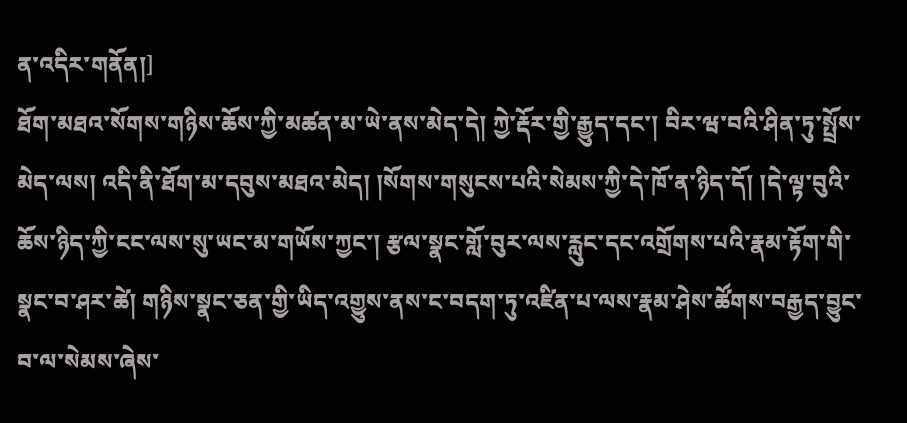ན་འདིར་གནོན།]
ཐོག་མཐའ་སོགས་གཉིས་ཆོས་ཀྱི་མཚན་མ་ཡེ་ནས་མེད་དེ། ཀྱེ་རྡོར་གྱི་རྒྱུད་དང་། བིར་ཝ་བའི་ཤིན་ཏུ་སྤྲོས་མེད་ལས། འདི་ནི་ཐོག་མ་དབུས་མཐའ་མེད། །སོགས་གསུངས་པའི་སེམས་ཀྱི་དེ་ཁོ་ན་ཉིད་དོ། །དེ་ལྟ་བུའི་ཆོས་ཉིད་ཀྱི་ངང་ལས་སུ་ཡང་མ་གཡོས་ཀྱང་། རྩལ་སྣང་གློ་བུར་ལས་རླུང་དང་འགྲོགས་པའི་རྣམ་རྟོག་གི་སྣང་བ་ཤར་ཚེ། གཉིས་སྣང་ཅན་གྱི་ཡིད་འགྱུས་ནས་ང་བདག་ཏུ་འཛིན་པ་ལས་རྣམ་ཤེས་ཚོགས་བརྒྱད་བྱུང་བ་ལ་སེམས་ཞེས་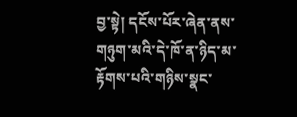བྱ་སྟེ། དངོས་པོར་ཞེན་ནས་གཉུག་མའི་དེ་ཁོ་ན་ཉིད་མ་རྟོགས་པའི་གཉིས་སྣང་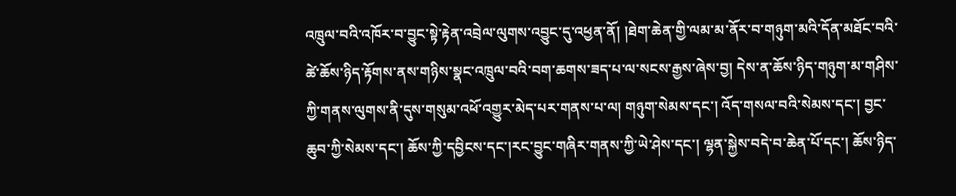འཁྲུལ་བའི་འཁོར་བ་བྱུང་སྟེ་རྟེན་འབྲེལ་ལུགས་འབྱུང་དུ་འཕྱན་ནོ། །ཐེག་ཆེན་གྱི་ལམ་མ་ནོར་བ་གཉུག་མའི་དོན་མཐོང་བའི་ཚེ་ཆོས་ཉིད་རྟོགས་ནས་གཉིས་སྣང་འཁྲུལ་བའི་བག་ཆགས་ཟད་པ་ལ་སངས་རྒྱས་ཞེས་བྱ། དེས་ན་ཆོས་ཉིད་གཉུག་མ་གཤིས་ཀྱི་གནས་ལུགས་ནི་དུས་གསུམ་འཕོ་འགྱུར་མེད་པར་གནས་པ་ལ། གཉུག་སེམས་དང་། འོད་གསལ་བའི་སེམས་དང་། བྱང་ཆུབ་ཀྱི་སེམས་དང་། ཆོས་ཀྱི་དབྱིངས་དང་།རང་བྱུང་གཞིར་གནས་ཀྱི་ཡེ་ཤེས་དང་། ལྷན་སྐྱེས་བདེ་བ་ཆེན་པོ་དང་། ཆོས་ཉིད་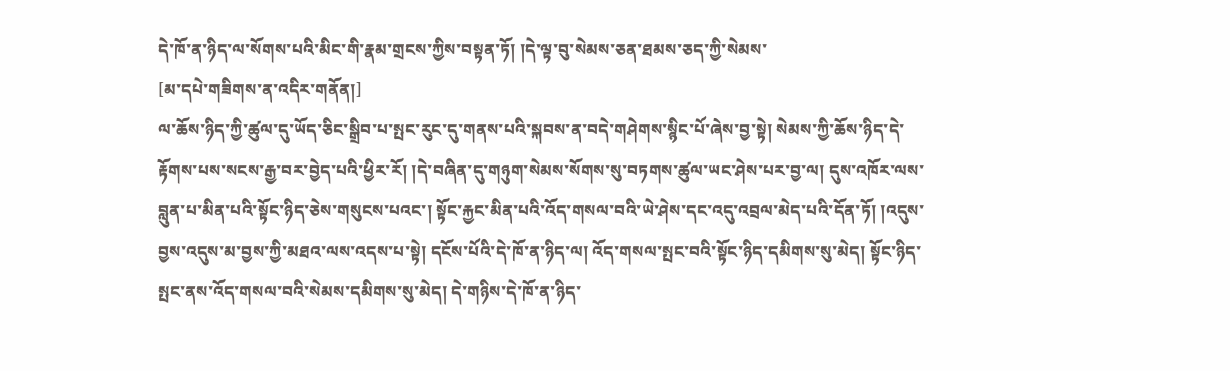དེ་ཁོ་ན་ཉིད་ལ་སོགས་པའི་མིང་གི་རྣམ་གྲངས་ཀྱིས་བསྟན་ཏོ། །དེ་ལྟ་བུ་སེམས་ཅན་ཐམས་ཅད་ཀྱི་སེམས་
[མ་དཔེ་གཟིགས་ན་འདིར་གནོན།]
ལ་ཆོས་ཉིད་ཀྱི་ཚུལ་དུ་ཡོད་ཅིང་སྒྲིབ་པ་སྤང་རུང་དུ་གནས་པའི་སྐབས་ན་བདེ་གཤེགས་སྙིང་པོ་ཞེས་བྱ་སྟེ། སེམས་ཀྱི་ཆོས་ཉིད་དེ་རྟོགས་པས་སངས་རྒྱ་བར་བྱེད་པའི་ཕྱིར་རོ། །དེ་བཞིན་དུ་གཉུག་སེམས་སོགས་སུ་བཏགས་ཚུལ་ཡང་ཤེས་པར་བྱ་ལ། དུས་འཁོར་ལས་བླུན་པ་མིན་པའི་སྟོང་ཉིད་ཅེས་གསུངས་པའང་། སྟོང་རྐྱང་མིན་པའི་འོད་གསལ་བའི་ཡེ་ཤེས་དང་འདུ་འབྲལ་མེད་པའི་དོན་ཏོ། །འདུས་བྱས་འདུས་མ་བྱས་ཀྱི་མཐའ་ལས་འདས་པ་སྟེ། དངོས་པོའི་དེ་ཁོ་ན་ཉིད་ལ། འོད་གསལ་སྤང་བའི་སྟོང་ཉིད་དམིགས་སུ་མེད། སྟོང་ཉིད་སྤང་ནས་འོད་གསལ་བའི་སེམས་དམིགས་སུ་མེད། དེ་གཉིས་དེ་ཁོ་ན་ཉིད་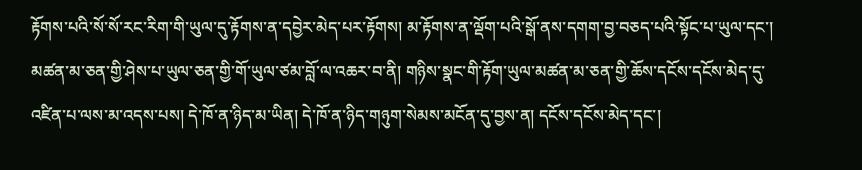རྟོགས་པའི་སོ་སོ་རང་རིག་གི་ཡུལ་དུ་རྟོགས་ན་དབྱེར་མེད་པར་རྟོགས། མ་རྟོགས་ན་ལྡོག་པའི་སྒོ་ནས་དགག་བྱ་བཅད་པའི་སྟོང་པ་ཡུལ་དང་། མཚན་མ་ཅན་གྱི་ཤེས་པ་ཡུལ་ཅན་གྱི་གོ་ཡུལ་ཙམ་བློ་ལ་འཆར་བ་ནི། གཉིས་སྣང་གི་རྟོག་ཡུལ་མཚན་མ་ཅན་གྱི་ཆོས་དངོས་དངོས་མེད་དུ་འཛིན་པ་ལས་མ་འདས་པས། དེ་ཁོ་ན་ཉིད་མ་ཡིན། དེ་ཁོ་ན་ཉིད་གཉུག་སེམས་མངོན་དུ་བྱས་ན། དངོས་དངོས་མེད་དང་།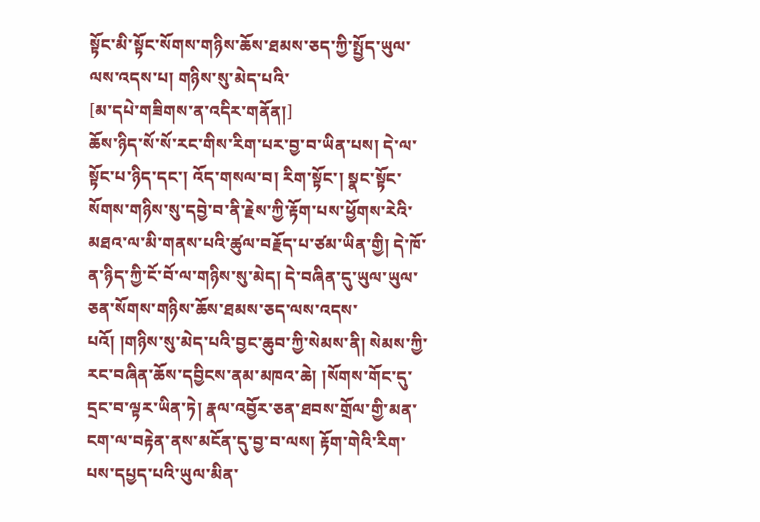སྟོང་མི་སྟོང་སོགས་གཉིས་ཆོས་ཐམས་ཅད་ཀྱི་སྤྱོད་ཡུལ་ལས་འདས་པ། གཉིས་སུ་མེད་པའི་
[མ་དཔེ་གཟིགས་ན་འདིར་གནོན།]
ཆོས་ཉིད་སོ་སོ་རང་གིས་རིག་པར་བྱ་བ་ཡིན་པས། དེ་ལ་སྟོང་པ་ཉིད་དང་། འོད་གསལ་བ། རིག་སྟོང་། སྣང་སྟོང་སོགས་གཉིས་སུ་དབྱེ་བ་ནི་རྗེས་ཀྱི་རྟོག་པས་ཕྱོགས་རེའི་མཐའ་ལ་མི་གནས་པའི་ཚུལ་བརྗོད་པ་ཙམ་ཡིན་གྱི། དེ་ཁོ་ན་ཉིད་ཀྱི་ངོ་བོ་ལ་གཉིས་སུ་མེད། དེ་བཞིན་དུ་ཡུལ་ཡུལ་ཅན་སོགས་གཉིས་ཆོས་ཐམས་ཅད་ལས་འདས་པའོ། །གཉིས་སུ་མེད་པའི་བྱང་ཆུབ་ཀྱི་སེམས་ནི། སེམས་ཀྱི་རང་བཞིན་ཆོས་དབྱིངས་ནམ་མཁའ་ཆེ། །སོགས་གོང་དུ་དྲང་བ་ལྟར་ཡིན་ཏེ། རྣལ་འབྱོར་ཅན་ཐབས་གྲོལ་གྱི་མན་ངག་ལ་བརྟེན་ནས་མངོན་དུ་བྱ་བ་ལས། རྟོག་གེའི་རིག་པས་དཔྱད་པའི་ཡུལ་མིན་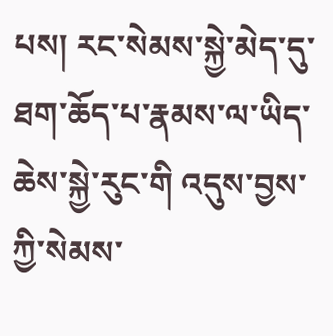པས། རང་སེམས་སྐྱེ་མེད་དུ་ཐག་ཆོད་པ་རྣམས་ལ་ཡིད་ཆེས་སྐྱེ་རུང་གི འདུས་བྱས་ཀྱི་སེམས་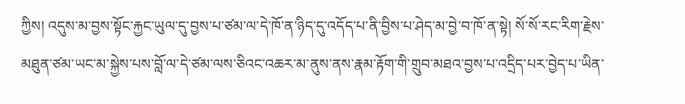ཀྱིས། འདུས་མ་བྱས་སྟོང་རྐྱང་ཡུལ་དུ་བྱས་པ་ཙམ་ལ་དེ་ཁོ་ན་ཉིད་དུ་འདོད་པ་ནི་བྱིས་པ་ཤེད་མ་བྱེ་བ་ཁོ་ན་སྟེ། སོ་སོ་རང་རིག་རྗེས་མཐུན་ཙམ་ཡང་མ་སྐྱེས་པས་བློ་ལ་དེ་ཙམ་ལས་ཅིའང་འཆར་མ་ནུས་ནས་རྣམ་རྟོག་གི་གྲུབ་མཐའ་བྱས་པ་འདྲིད་པར་བྱེད་པ་ཡིན་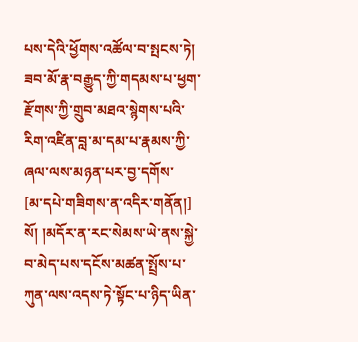པས་དེའི་ཕྱོགས་འཚོལ་བ་སྤངས་ཏེ། ཟབ་མོ་རྣ་བརྒྱུད་ཀྱི་གདམས་པ་ཕྱག་རྫོགས་ཀྱི་གྲུབ་མཐའ་སྙེགས་པའི་རིག་འཛིན་བླ་མ་དམ་པ་རྣམས་ཀྱི་ཞལ་ལས་མཉན་པར་བྱ་དགོས་
[མ་དཔེ་གཟིགས་ན་འདིར་གནོན།]
སོ། །མདོར་ན་རང་སེམས་ཡེ་ནས་སྐྱེ་བ་མེད་པས་དངོས་མཚན་སྤྲོས་པ་ཀུན་ལས་འདས་ཏེ་སྟོང་པ་ཉིད་ཡིན་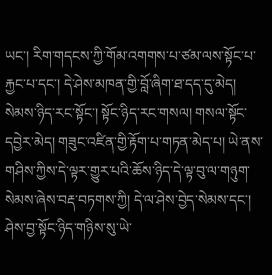ཡང་། རིག་གདངས་ཀྱི་གོམ་འགགས་པ་ཙམ་ལས་སྟོང་པ་རྐྱང་པ་དང་། དེ་ཤེས་མཁན་གྱི་བློ་ཞིག་ཐ་དད་དུ་མེད། སེམས་ཉིད་རང་སྟོང་། སྟོང་ཉིད་རང་གསལ། གསལ་སྟོང་དབྱེར་མེད། གཟུང་འཛིན་གྱི་རྟོག་པ་གཏན་མེད་པ། ཡེ་ནས་གཤིས་ཀྱིས་དེ་ལྟར་གྱུར་པའི་ཆོས་ཉིད་དེ་ལྟ་བུ་ལ་གཉུག་སེམས་ཞེས་བརྡ་བཏགས་ཀྱི། དེ་ལ་ཤེས་བྱེད་སེམས་དང་། ཤེས་བྱ་སྟོང་ཉིད་གཉིས་སུ་ཡེ་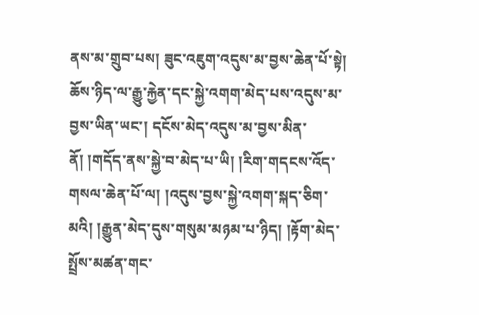ནས་མ་གྲུབ་པས། ཟུང་འཇུག་འདུས་མ་བྱས་ཆེན་པོ་སྟེ། ཆོས་ཉིད་ལ་རྒྱུ་རྐྱེན་དང་སྐྱེ་འགག་མེད་པས་འདུས་མ་བྱས་ཡིན་ཡང་། དངོས་མེད་འདུས་མ་བྱས་མིན་ནོ། །གདོད་ནས་སྐྱེ་བ་མེད་པ་ཡི། །རིག་གདངས་འོད་གསལ་ཆེན་པོ་ལ། །འདུས་བྱས་སྐྱེ་འགག་སྐད་ཅིག་མའི། །རྒྱུན་མེད་དུས་གསུམ་མཉམ་པ་ཉིད། །རྟོག་མེད་སྤྲོས་མཚན་གང་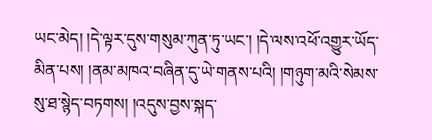ཡང་མེད། །དེ་ལྟར་དུས་གསུམ་ཀུན་ཏུ་ཡང་། །དེ་ལས་འཕོ་འགྱུར་ཡོད་མིན་པས། །ནམ་མཁའ་བཞིན་དུ་ཡེ་གནས་པའི། །གཉུག་མའི་སེམས་སུ་ཐ་སྙེད་བཏགས། །འདུས་བྱས་སྐད་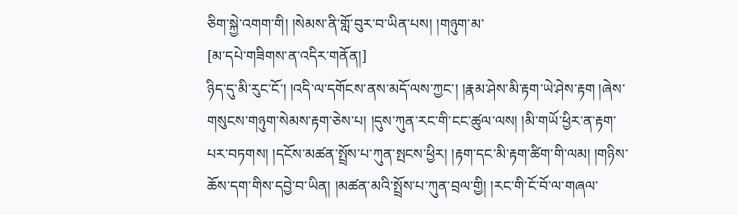ཅིག་སྐྱེ་འགག་གི། །སེམས་ནི་གློ་བུར་བ་ཡིན་པས། །གཉུག་མ་
[མ་དཔེ་གཟིགས་ན་འདིར་གནོན།]
ཉིད་དུ་མི་རུང་ངོ་། །འདི་ལ་དགོངས་ནས་མདོ་ལས་ཀྱང་། །རྣམ་ཤེས་མི་རྟག་ཡེ་ཤེས་རྟག །ཞེས་གསུངས་གཉུག་སེམས་རྟག་ཅེས་པ། །དུས་ཀུན་རང་གི་ངང་ཚུལ་ལས། །མི་གཡོ་ཕྱིར་ན་རྟག་པར་བཏགས། །དངོས་མཚན་སྤྲོས་པ་ཀུན་སྤངས་ཕྱིར། །རྟག་དང་མི་རྟག་ཚིག་གི་ལམ། །གཉིས་ཆོས་དག་གིས་དབྱེ་བ་ཡིན། །མཚན་མའི་སྤྲོས་པ་ཀུན་བྲལ་གྱི། །རང་གི་ངོ་བོ་ལ་གཞལ་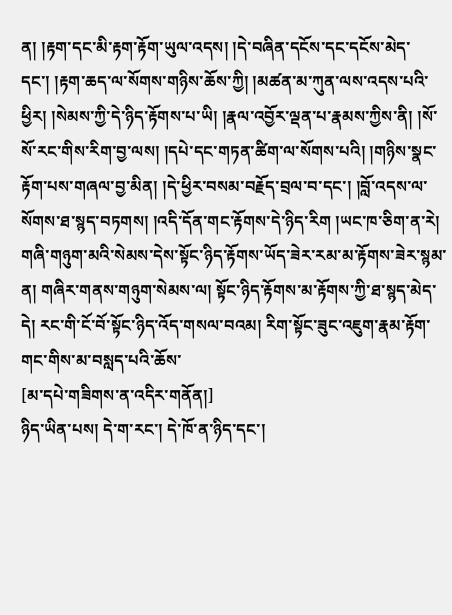ན། །རྟག་དང་མི་རྟག་རྟོག་ཡུལ་འདས། །དེ་བཞིན་དངོས་དང་དངོས་མེད་དང་། །རྟག་ཆད་ལ་སོགས་གཉིས་ཆོས་ཀྱི། །མཚན་མ་ཀུན་ལས་འདས་པའི་ཕྱིར། །སེམས་ཀྱི་དེ་ཉིད་རྟོགས་པ་ཡི། །རྣལ་འབྱོར་ལྡན་པ་རྣམས་ཀྱིས་ནི། །སོ་སོ་རང་གིས་རིག་བྱ་ལས། །དཔེ་དང་གཏན་ཚིག་ལ་སོགས་པའི། །གཉིས་སྣང་རྟོག་པས་གཞལ་བྱ་མིན། །དེ་ཕྱིར་བསམ་བརྗོད་བྲལ་བ་དང་། །བློ་འདས་ལ་སོགས་ཐ་སྙད་བཏགས། །འདི་དོན་གང་རྟོགས་དེ་ཉིད་རིག །ཡང་ཁ་ཅིག་ན་རེ། གཞི་གཉུག་མའི་སེམས་དེས་སྟོང་ཉིད་རྟོགས་ཡོད་ཟེར་རམ་མ་རྟོགས་ཟེར་སྙམ་ན། གཞིར་གནས་གཉུག་སེམས་ལ། སྟོང་ཉིད་རྟོགས་མ་རྟོགས་ཀྱི་ཐ་སྙད་མེད་དེ། རང་གི་ངོ་བོ་སྟོང་ཉིད་འོད་གསལ་བའམ། རིག་སྟོང་ཟུང་འཇུག་རྣམ་རྟོག་གང་གིས་མ་བསླད་པའི་ཆོས་
[མ་དཔེ་གཟིགས་ན་འདིར་གནོན།]
ཉིད་ཡིན་པས། དེ་ག་རང་། དེ་ཁོ་ན་ཉིད་དང་།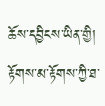ཆོས་དབྱིངས་ཡིན་གྱི། རྟོགས་མ་རྟོགས་ཀྱི་ཐ་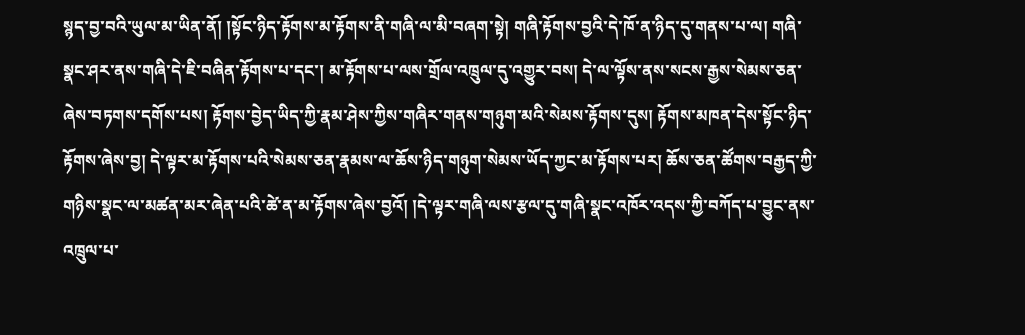སྙད་བྱ་བའི་ཡུལ་མ་ཡིན་ནོ། །སྟོང་ཉིད་རྟོགས་མ་རྟོགས་ནི་གཞི་ལ་མི་བཞག་སྟེ། གཞི་རྟོགས་བྱའི་དེ་ཁོ་ན་ཉིད་དུ་གནས་པ་ལ། གཞི་སྣང་ཤར་ནས་གཞི་དེ་ཇི་བཞིན་རྟོགས་པ་དང་། མ་རྟོགས་པ་ལས་གྲོལ་འཁྲུལ་དུ་འགྱུར་བས། དེ་ལ་ལྟོས་ནས་སངས་རྒྱས་སེམས་ཅན་ཞེས་བཏགས་དགོས་པས། རྟོགས་བྱེད་ཡིད་ཀྱི་རྣམ་ཤེས་ཀྱིས་གཞིར་གནས་གཉུག་མའི་སེམས་རྟོགས་དུས། རྟོགས་མཁན་དེས་སྟོང་ཉིད་རྟོགས་ཞེས་བྱ། དེ་ལྟར་མ་རྟོགས་པའི་སེམས་ཅན་རྣམས་ལ་ཆོས་ཉིད་གཉུག་སེམས་ཡོད་ཀྱང་མ་རྟོགས་པར། ཆོས་ཅན་ཚོགས་བརྒྱད་ཀྱི་གཉིས་སྣང་ལ་མཚན་མར་ཞེན་པའི་ཚེ་ན་མ་རྟོགས་ཞེས་བྱའོ། །དེ་ལྟར་གཞི་ལས་རྩལ་དུ་གཞི་སྣང་འཁོར་འདས་ཀྱི་བཀོད་པ་བྱུང་ནས་འཁྲུལ་པ་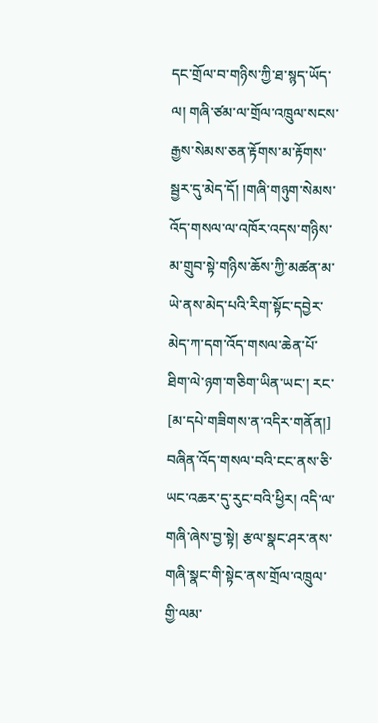དང་གྲོལ་བ་གཉིས་ཀྱི་ཐ་སྙད་ཡོད་ལ། གཞི་ཙམ་ལ་གྲོལ་འཁྲུལ་སངས་རྒྱས་སེམས་ཅན་རྟོགས་མ་རྟོགས་སྦྱར་དུ་མེད་དོ། །གཞི་གཉུག་སེམས་འོད་གསལ་ལ་འཁོར་འདས་གཉིས་མ་གྲུབ་སྟེ་གཉིས་ཆོས་ཀྱི་མཚན་མ་ཡེ་ནས་མེད་པའི་རིག་སྟོང་དབྱེར་མེད་ཀ་དག་འོད་གསལ་ཆེན་པོ་ཐིག་ལེ་ཉག་གཅིག་ཡིན་ཡང་། རང་
[མ་དཔེ་གཟིགས་ན་འདིར་གནོན།]
བཞིན་འོད་གསལ་བའི་ངང་ནས་ཅི་ཡང་འཆར་དུ་རུང་བའི་ཕྱིར། འདི་ལ་གཞི་ཞེས་བྱ་སྟེ། རྩལ་སྣང་ཤར་ནས་གཞི་སྣང་གི་སྟེང་ནས་གྲོལ་འཁྲུལ་གྱི་ལམ་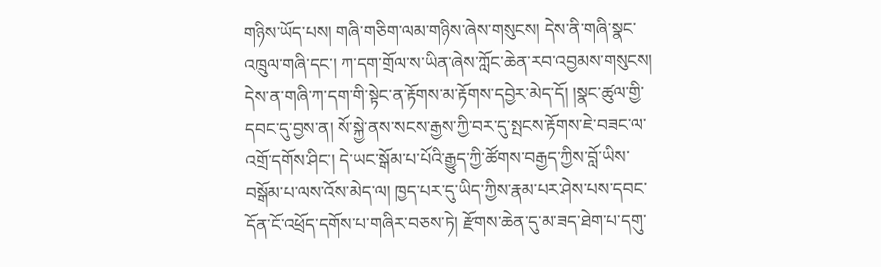གཉིས་ཡོད་པས། གཞི་གཅིག་ལམ་གཉིས་ཞེས་གསུངས། དེས་ནི་གཞི་སྣང་འཁྲུལ་གཞི་དང་། ཀ་དག་གྲོལ་ས་ཡིན་ཞེས་ཀློང་ཆེན་རབ་འབྱམས་གསུངས། དེས་ན་གཞི་ཀ་དག་གི་སྟེང་ན་རྟོགས་མ་རྟོགས་དབྱེར་མེད་དོ། །སྣང་ཚུལ་གྱི་དབང་དུ་བྱས་ན། སོ་སྐྱེ་ནས་སངས་རྒྱས་ཀྱི་བར་དུ་སྤངས་རྟོགས་ཇེ་བཟང་ལ་འགྲོ་དགོས་ཤིང་། དེ་ཡང་སྒོམ་པ་པོའི་རྒྱུད་ཀྱི་ཚོགས་བརྒྱད་ཀྱིས་བློ་ཡིས་བསྒོམ་པ་ལས་འོས་མེད་ལ། ཁྱད་པར་དུ་ཡིད་ཀྱིས་རྣམ་པར་ཤེས་པས་དབང་དོན་ངོ་འཕྲོད་དགོས་པ་གཞིར་བཅས་ཏེ། རྫོགས་ཆེན་དུ་མ་ཟད་ཐེག་པ་དགུ་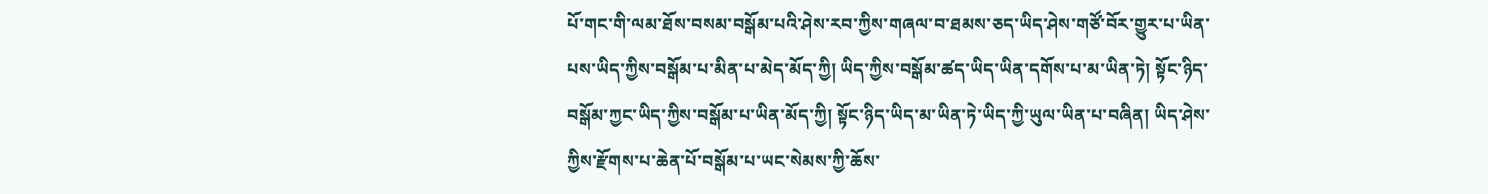པོ་གང་གི་ལམ་ཐོས་བསམ་བསྒོམ་པའི་ཤེས་རབ་ཀྱིས་གཞལ་བ་ཐམས་ཅད་ཡིད་ཤེས་གཙོ་བོར་གྱུར་པ་ཡིན་པས་ཡིད་ཀྱིས་བསྒོམ་པ་མིན་པ་མེད་མོད་ཀྱི། ཡིད་ཀྱིས་བསྒོམ་ཚད་ཡིད་ཡིན་དགོས་པ་མ་ཡིན་ཏེ། སྟོང་ཉིད་བསྒོམ་ཀྱང་ཡིད་ཀྱིས་བསྒོམ་པ་ཡིན་མོད་ཀྱི། སྟོང་ཉིད་ཡིད་མ་ཡིན་ཏེ་ཡིད་ཀྱི་ཡུལ་ཡིན་པ་བཞིན། ཡིད་ཤེས་ཀྱིས་རྫོགས་པ་ཆེན་པོ་བསྒོམ་པ་ཡང་སེམས་ཀྱི་ཆོས་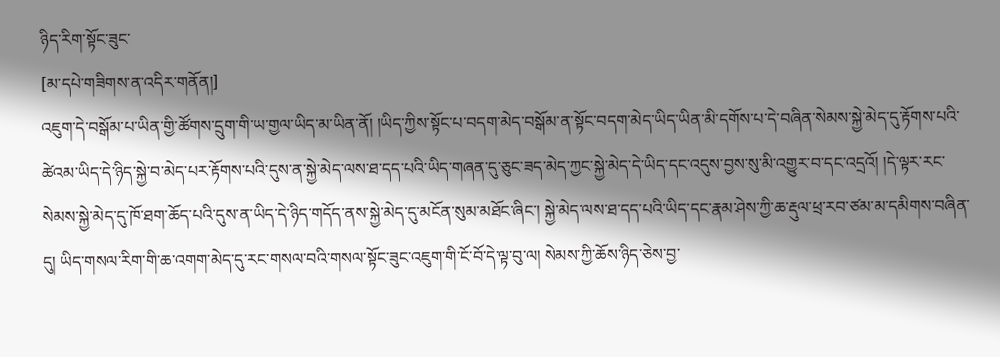ཉིད་རིག་སྟོང་ཟུང་
[མ་དཔེ་གཟིགས་ན་འདིར་གནོན།]
འཇུག་དེ་བསྒོམ་པ་ཡིན་གྱི་ཚོགས་དྲུག་གི་ཡ་གྱལ་ཡིད་མ་ཡིན་ནོ། །ཡིད་ཀྱིས་སྟོང་པ་བདག་མེད་བསྒོམ་ན་སྟོང་བདག་མེད་ཡིད་ཡིན་མི་དགོས་པ་དེ་བཞིན་སེམས་སྐྱེ་མེད་དུ་རྟོགས་པའི་ཚེའམ་ཡིད་དེ་ཉིད་སྐྱེ་བ་མེད་པར་རྟོགས་པའི་དུས་ན་སྐྱེ་མེད་ལས་ཐ་དད་པའི་ཡིད་གཞན་དུ་ཅུང་ཟད་མེད་ཀྱང་སྐྱེ་མེད་དེ་ཡིད་དང་འདུས་བྱས་སུ་མི་འགྱུར་བ་དང་འདྲའོ། །དེ་ལྟར་རང་སེམས་སྐྱེ་མེད་དུ་ཁོ་ཐག་ཆོད་པའི་དུས་ན་ཡིད་དེ་ཉིད་གདོད་ནས་སྐྱེ་མེད་དུ་མངོན་སུམ་མཐོང་ཞིང་། སྐྱེ་མེད་ལས་ཐ་དད་པའི་ཡིད་དང་རྣམ་ཤེས་ཀྱི་ཆ་རྡུལ་ཕྲ་རབ་ཙམ་མ་དམིགས་བཞིན་དུ། ཡིད་གསལ་རིག་གི་ཆ་འགག་མེད་དུ་རང་གསལ་བའི་གསལ་སྟོང་ཟུང་འཇུག་གི་ངོ་བོ་དེ་ལྟ་བུ་ལ། སེམས་ཀྱི་ཆོས་ཉིད་ཅེས་བྱ་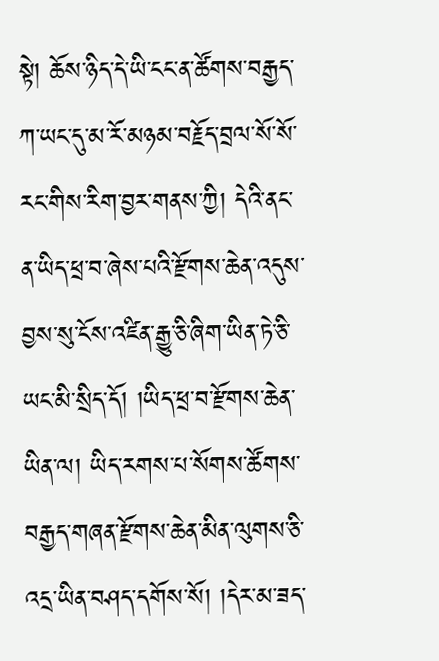སྟེ། ཆོས་ཉིད་དེ་ཡི་ངང་ན་ཚོགས་བརྒྱད་ཀ་ཡང་དུ་མ་རོ་མཉམ་བརྗོད་བྲལ་སོ་སོ་རང་གིས་རིག་བྱར་གནས་ཀྱི། དེའི་ནང་ན་ཡིད་ཕྲ་བ་ཞེས་པའི་རྫོགས་ཆེན་འདུས་བྱས་སུ་ངོས་འཛིན་རྒྱུ་ཅི་ཞིག་ཡིན་ཏེ་ཅི་ཡང་མི་སྲིད་དོ། །ཡིད་ཕྲ་བ་རྫོགས་ཆེན་ཡིན་ལ། ཡིད་རགས་པ་སོགས་ཚོགས་བརྒྱད་གཞན་རྫོགས་ཆེན་མིན་ལུགས་ཅི་འདྲ་ཡིན་བཤད་དགོས་སོ། །དེར་མ་ཟད་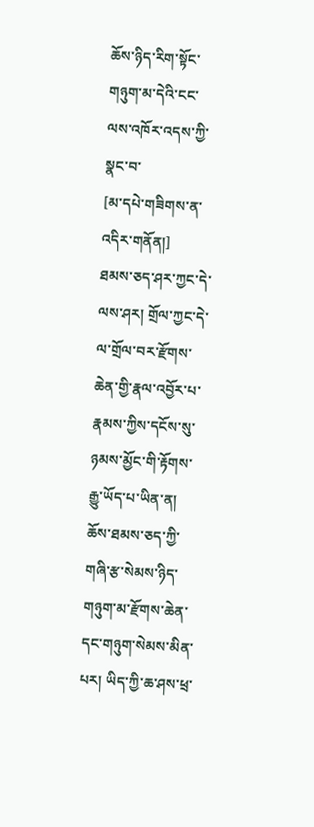ཆོས་ཉིད་རིག་སྟོང་གཉུག་མ་དེའི་ངང་ལས་འཁོར་འདས་ཀྱི་སྣང་བ་
[མ་དཔེ་གཟིགས་ན་འདིར་གནོན།]
ཐམས་ཅད་ཤར་ཀྱང་དེ་ལས་ཤར། གྲོལ་ཀྱང་དེ་ལ་གྲོལ་བར་རྫོགས་ཆེན་གྱི་རྣལ་འབྱོར་པ་རྣམས་ཀྱིས་དངོས་སུ་ཉམས་མྱོང་གི་རྟོགས་རྒྱུ་ཡོད་པ་ཡིན་ན། ཆོས་ཐམས་ཅད་ཀྱི་གཞི་རྩ་སེམས་ཉིད་གཉུག་མ་རྫོགས་ཆེན་དང་གཉུག་སེམས་མིན་པར། ཡིད་ཀྱི་ཆ་ཤས་ཕྲ་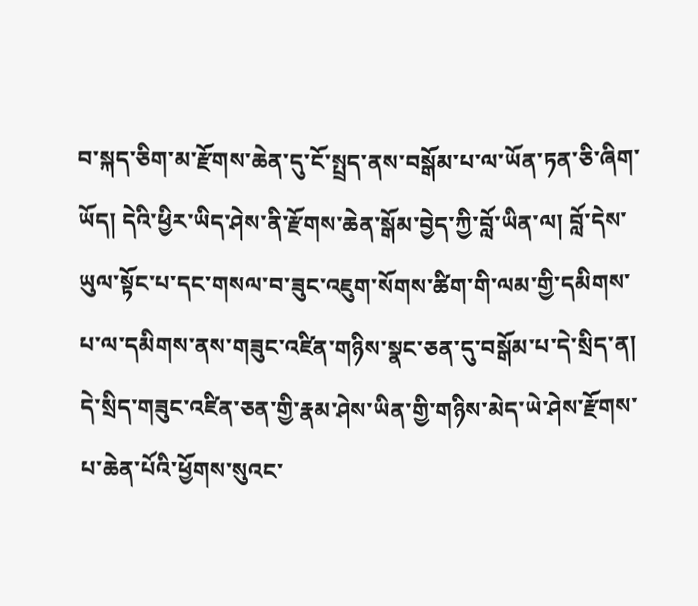བ་སྐད་ཅིག་མ་རྫོགས་ཆེན་དུ་ངོ་སྤྲད་ནས་བསྒོམ་པ་ལ་ཡོན་ཏན་ཅི་ཞིག་ཡོད། དེའི་ཕྱིར་ཡིད་ཤེས་ནི་རྫོགས་ཆེན་སྒོམ་བྱེད་ཀྱི་བློ་ཡིན་ལ། བློ་དེས་ཡུལ་སྟོང་པ་དང་གསལ་བ་ཟུང་འཇུག་སོགས་ཚིག་གི་ལམ་གྱི་དམིགས་པ་ལ་དམིགས་ནས་གཟུང་འཛིན་གཉིས་སྣང་ཅན་དུ་བསྒོམ་པ་དེ་སྲིད་ན། དེ་སྲིད་གཟུང་འཛིན་ཅན་གྱི་རྣམ་ཤེས་ཡིན་གྱི་གཉིས་མེད་ཡེ་ཤེས་རྫོགས་པ་ཆེན་པོའི་ཕྱོགས་སུའང་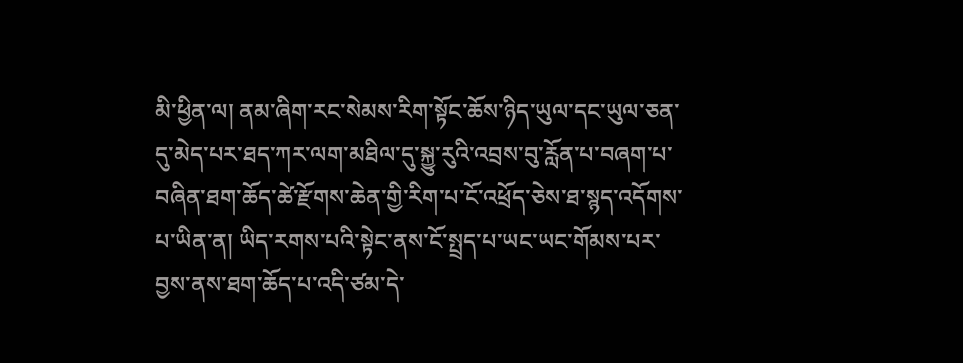མི་ཕྱིན་ལ། ནམ་ཞིག་རང་སེམས་རིག་སྟོང་ཆོས་ཉིད་ཡུལ་དང་ཡུལ་ཅན་དུ་མེད་པར་ཐད་ཀར་ལག་མཐིལ་དུ་སྐྱུ་རུའི་འབྲས་བུ་རློན་པ་བཞག་པ་བཞིན་ཐག་ཆོད་ཚེ་རྫོགས་ཆེན་གྱི་རིག་པ་ངོ་འཕྲོད་ཅེས་ཐ་སྙད་འདོགས་པ་ཡིན་ན། ཡིད་རགས་པའི་སྟེང་ནས་ངོ་སྤྲད་པ་ཡང་ཡང་གོམས་པར་བྱས་ནས་ཐག་ཆོད་པ་འདི་ཙམ་དེ་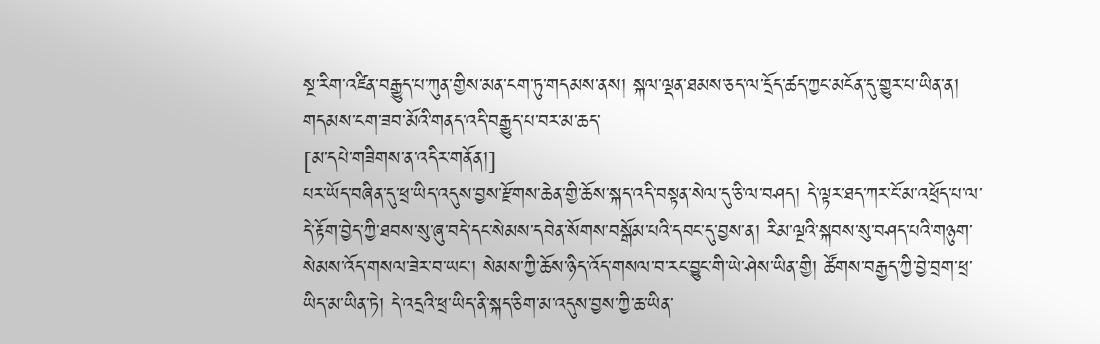སྔ་རིག་འཛིན་བརྒྱུད་པ་ཀུན་གྱིས་མན་ངག་ཏུ་གདམས་ནས། སྐལ་ལྡན་ཐམས་ཅད་ལ་དྲོད་ཚད་ཀྱང་མངོན་དུ་གྱུར་པ་ཡིན་ན། གདམས་ངག་ཟབ་མོའི་གནད་འདི་བརྒྱུད་པ་བར་མ་ཆད་
[མ་དཔེ་གཟིགས་ན་འདིར་གནོན།]
པར་ཡོད་བཞིན་དུ་ཕྲ་ཡིད་འདུས་བྱས་རྫོགས་ཆེན་གྱི་ཆོས་སྐད་འདི་བསྟན་སེལ་དུ་ཅི་ལ་བཤད། དེ་ལྟར་ཐད་ཀར་ངོ་མ་འཕྲོད་པ་ལ་དེ་རྟོག་བྱེད་ཀྱི་ཐབས་སུ་ཞུ་བདེ་དང་སེམས་དབེན་སོགས་བསྒོམ་པའི་དབང་དུ་བྱས་ན། རིམ་ལྔའི་སྐབས་སུ་བཤད་པའི་གཉུག་སེམས་འོད་གསལ་ཟེར་བ་ཡང་། སེམས་ཀྱི་ཆོས་ཉིད་འོད་གསལ་བ་རང་བྱུང་གི་ཡེ་ཤེས་ཡིན་གྱི། ཚོགས་བརྒྱད་ཀྱི་བྱེ་བྲག་ཕྲ་ཡིད་མ་ཡིན་ཏེ། དེ་འདྲའི་ཕྲ་ཡིད་ནི་སྐད་ཅིག་མ་འདུས་བྱས་ཀྱི་ཆ་ཡིན་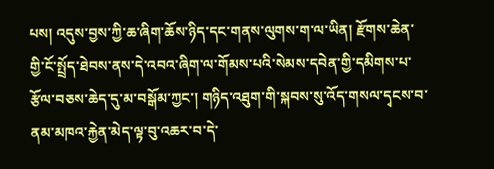པས། འདུས་བྱས་ཀྱི་ཆ་ཞིག་ཆོས་ཉིད་དང་གནས་ལུགས་ག་ལ་ཡིན། རྫོགས་ཆེན་གྱི་ངོ་སྤྲོད་ཐེབས་ནས་དེ་འབའ་ཞིག་ལ་གོམས་པའི་སེམས་དབེན་གྱི་དམིགས་པ་རྩོལ་བཅས་ཆེད་དུ་མ་བསྒོམ་ཀྱང་། གཉིད་འཐུག་གི་སྐབས་སུ་འོད་གསལ་དྭངས་བ་ནམ་མཁའ་རྐྱེན་མེད་ལྟ་བུ་འཆར་བ་དེ་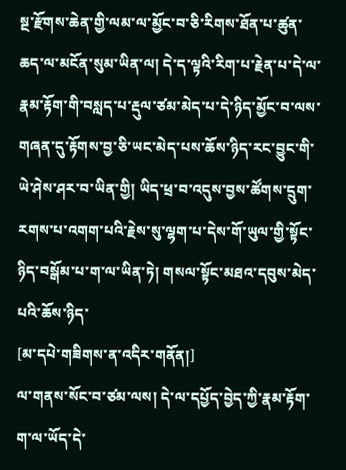སྔ་རྫོགས་ཆེན་གྱི་ལམ་ལ་མྱོང་བ་ཅི་རིགས་ཐོན་པ་ཚུན་ཆད་ལ་མངོན་སུམ་ཡིན་ལ། དེ་ད་ལྟའི་རིག་པ་རྗེན་པ་དེ་ལ་རྣམ་རྟོག་གི་བསླད་པ་རྡུལ་ཙམ་མེད་པ་དེ་ཉིད་མྱོང་བ་ལས་གཞན་དུ་རྟོགས་བྱ་ཅི་ཡང་མེད་པས་ཆོས་ཉིད་རང་བྱུང་གི་ཡེ་ཤེས་ཤར་བ་ཡིན་གྱི། ཡིད་ཕྲ་བ་འདུས་བྱས་ཚོགས་དྲུག་རགས་པ་འགག་པའི་རྗེས་སུ་ལྷག་པ་དེས་གོ་ཡུལ་གྱི་སྟོང་ཉིད་བསྒོམ་པ་ག་ལ་ཡིན་ཏེ། གསལ་སྟོང་མཐའ་དབུས་མེད་པའི་ཆོས་ཉིད་
[མ་དཔེ་གཟིགས་ན་འདིར་གནོན།]
ལ་གནས་སོང་བ་ཙམ་ལས། དེ་ལ་དཔྱོད་བྱེད་ཀྱི་རྣམ་རྟོག་ག་ལ་ཡོད་དེ་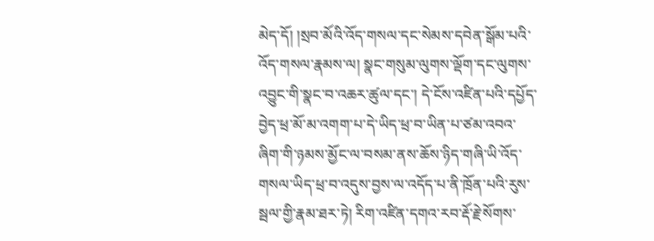མེད་དོ། །སྲབ་མོའི་འོད་གསལ་དང་སེམས་དབེན་སྒོམ་པའི་འོད་གསལ་རྣམས་ལ། སྣང་གསུམ་ལུགས་ལྡོག་དང་ལུགས་འབྱུང་གི་སྣང་བ་འཆར་ཚུལ་དང་། དེ་ངོས་འཛིན་པའི་དཔྱོད་བྱེད་ཕྲ་མོ་མ་འགག་པ་དེ་ཡིད་ཕྲ་བ་ཡིན་པ་ཙམ་འབའ་ཞིག་གི་ཉམས་མྱོང་ལ་བསམ་ནས་ཆོས་ཉིད་གཞི་ཡི་འོད་གསལ་ཡིད་ཕྲ་བ་འདུས་བྱས་ལ་འདོད་པ་ནི་ཁྲོན་པའི་རུས་སྦལ་གྱི་རྣམ་ཐར་ཏེ། རིག་འཛིན་དགའ་རབ་རྡོ་རྗེ་སོགས་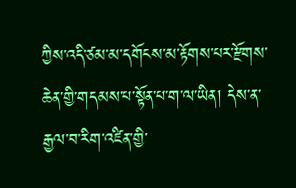ཀྱིས་འདི་ཙམ་མ་དགོངས་མ་རྟོགས་པར་རྫོགས་ཆེན་གྱི་གདམས་པ་སྟོན་པ་ག་ལ་ཡིན། དེས་ན་རྒྱལ་བ་རིག་འཛིན་གྱི་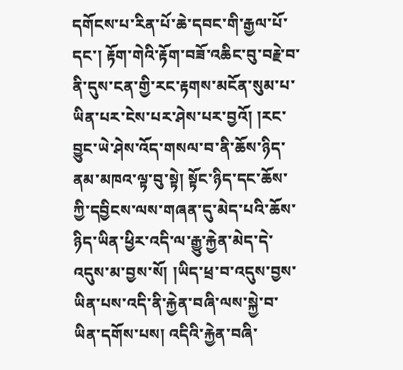དགོངས་པ་རིན་པོ་ཆེ་དབང་གི་རྒྱལ་པོ་དང་། རྟོག་གེའི་རྟོག་བཟོ་འཆིང་བུ་བརྗེ་བ་ནི་དུས་ངན་གྱི་རང་རྟགས་མངོན་སུམ་པ་ཡིན་པར་ངེས་པར་ཤེས་པར་བྱའོ། །རང་བྱུང་ཡེ་ཤེས་འོད་གསལ་བ་ནི་ཆོས་ཉིད་ནམ་མཁའ་ལྟ་བུ་སྟེ། སྟོང་ཉིད་དང་ཆོས་ཀྱི་དབྱིངས་ལས་གཞན་དུ་མེད་པའི་ཆོས་ཉིད་ཡིན་ཕྱིར་འདི་ལ་རྒྱུ་རྐྱེན་མེད་དེ་འདུས་མ་བྱས་སོ། །ཡིད་ཕྲ་བ་འདུས་བྱས་ཡིན་པས་འདི་ནི་རྐྱེན་བཞི་ལས་སྐྱེ་བ་ཡིན་དགོས་པས། འདིའི་རྐྱེན་བཞི་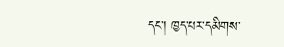དང་། ཁྱད་པར་དམིགས་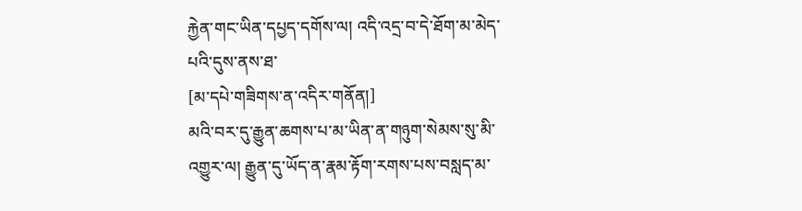རྐྱེན་གང་ཡིན་དཔྱད་དགོས་ལ། འདི་འདྲ་བ་དེ་ཐོག་མ་མེད་པའི་དུས་ནས་ཐ་
[མ་དཔེ་གཟིགས་ན་འདིར་གནོན།]
མའི་བར་དུ་རྒྱུན་ཆགས་པ་མ་ཡིན་ན་གཉུག་སེམས་སུ་མི་འགྱུར་ལ། རྒྱུན་དུ་ཡོད་ན་རྣམ་རྟོག་རགས་པས་བསླད་མ་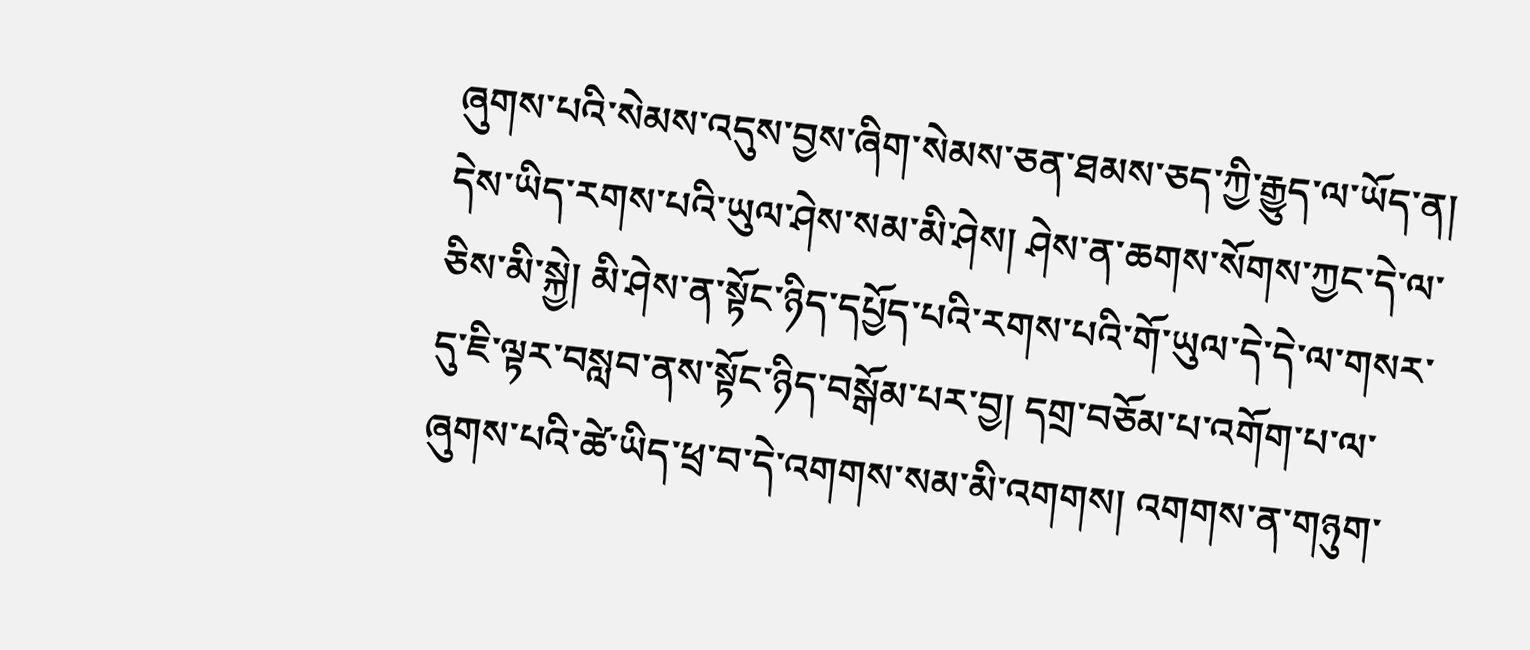ཞུགས་པའི་སེམས་འདུས་བྱས་ཞིག་སེམས་ཅན་ཐམས་ཅད་ཀྱི་རྒྱུད་ལ་ཡོད་ན། དེས་ཡིད་རགས་པའི་ཡུལ་ཤེས་སམ་མི་ཤེས། ཤེས་ན་ཆགས་སོགས་ཀྱང་དེ་ལ་ཅིས་མི་སྐྱེ། མི་ཤེས་ན་སྟོང་ཉིད་དཔྱོད་པའི་རགས་པའི་གོ་ཡུལ་དེ་དེ་ལ་གསར་དུ་ཇི་ལྟར་བསླབ་ནས་སྟོང་ཉིད་བསྒོམ་པར་བྱ། དགྲ་བཅོམ་པ་འགོག་པ་ལ་ཞུགས་པའི་ཚེ་ཡིད་ཕྲ་བ་དེ་འགགས་སམ་མི་འགགས། འགགས་ན་གཉུག་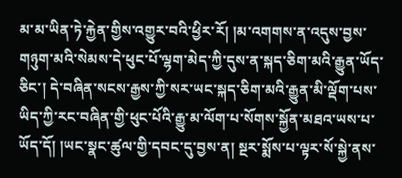མ་མ་ཡིན་ཏེ་རྐྱེན་གྱིས་འགྱུར་བའི་ཕྱིར་རོ། །མ་འགགས་ན་འདུས་བྱས་གཉུག་མའི་སེམས་དེ་ཕུང་པོ་ལྷག་མེད་ཀྱི་དུས་ན་སྐད་ཅིག་མའི་རྒྱུན་ཡོད་ཅིང་། དེ་བཞིན་སངས་རྒྱས་ཀྱི་སར་ཡང་སྐད་ཅིག་མའི་རྒྱུན་མི་ལྡོག་པས་ཡིད་ཀྱི་རང་བཞིན་གྱི་ཕུང་པོའི་རྒྱུ་མ་ལོག་པ་སོགས་སྐྱོན་མཐའ་ཡས་པ་ཡོད་དོ། །ཡང་སྣང་ཚུལ་གྱི་དབང་དུ་བྱས་ན། སྔར་སྨོས་པ་ལྟར་སོ་སྐྱེ་ནས་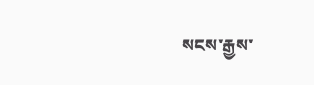སངས་རྒྱས་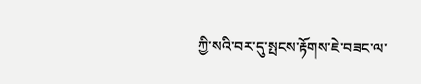ཀྱི་སའི་བར་དུ་སྤངས་རྟོགས་ཇེ་བཟང་ལ་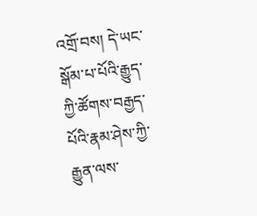འགྲོ་བས། དེ་ཡང་སྒོམ་པ་པོའི་རྒྱུད་ཀྱི་ཚོགས་བརྒྱད་པོའི་རྣམ་ཤེས་ཀྱི་རྒྱུན་ལས་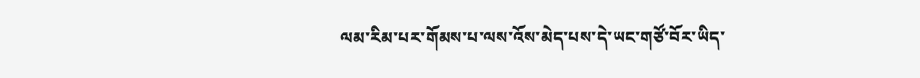ལམ་རིམ་པར་གོམས་པ་ལས་འོས་མེད་པས་དེ་ཡང་གཙོ་བོར་ཡིད་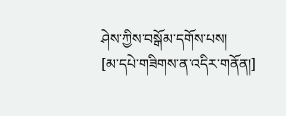ཤེས་ཀྱིས་བསྒོམ་དགོས་པས།
[མ་དཔེ་གཟིགས་ན་འདིར་གནོན།]